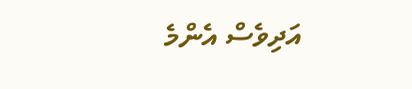އަދިވެސް އެންމެ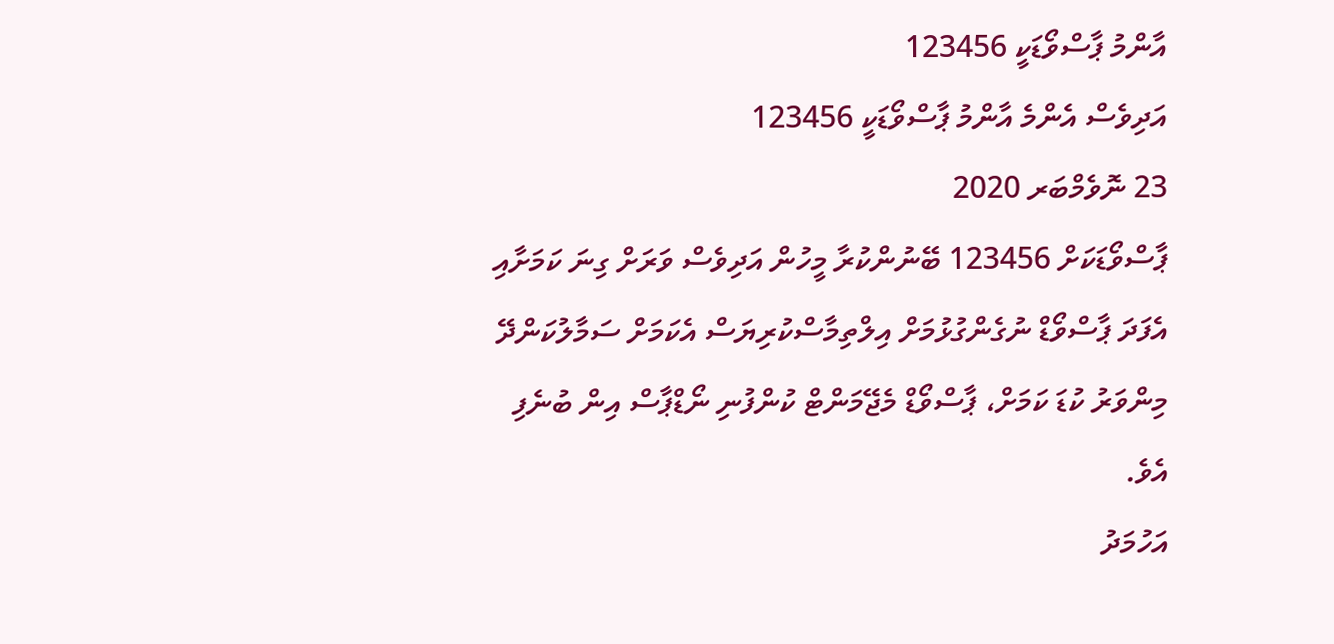އާންމު ޕާސްވޯޑަކީ 123456
އަދިވެސް އެންމެ އާންމު ޕާސްވޯޑަކީ 123456
23 ނޮވެމްބަރ 2020
ޕާސްވޯޑަކަށް 123456 ބޭނުންކުރާ މީހުން އަދިވެސް ވަރަށް ގިނަ ކަމަށާއި އެފަދަ ޕާސްވޯޑް ނުގެންގުޅުމަށް އިލްތިމާސްކުރިޔަސް އެކަމަށް ސަމާލުކަންދޭ މިންވަރު ކުޑަ ކަމަށް، ޕާސްވޯޑް މެޖޭމަންޓް ކުންފުނި ނޯޑްޕާސް އިން ބުނެފި އެވެ.
އަހުމަދު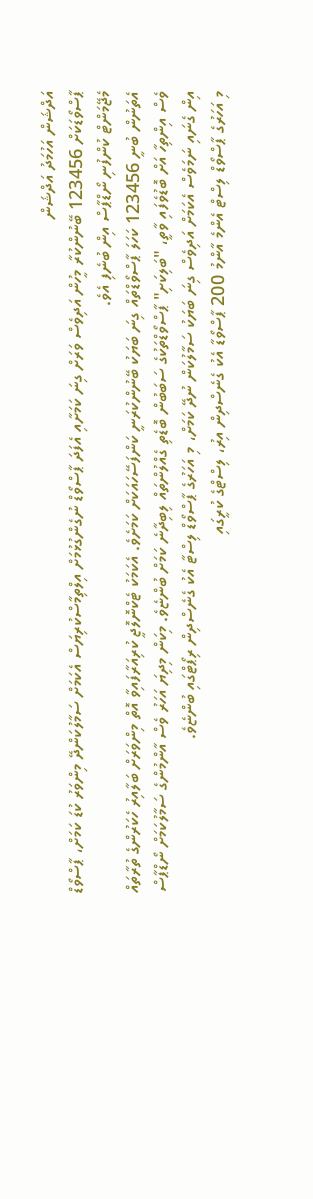އަދްޝަން އަހުމަދު އަދްޝަން
ޕާސްވޯޑަކަށް 123456 ބޭނުންކުރާ މީހުން އަދިވެސް ވަރަށް ގިނަ ކަމަށާއި އެފަދަ ޕާސްވޯޑް ނުގެންގުޅުމަށް އިލްތިމާސްކުރިޔަސް އެކަމަށް ސަމާލުކަންދޭ މިންވަރު ކުޑަ ކަމަށް، ޕާސްވޯޑް މެޖޭމަންޓް ކުންފުނި ނޯޑްޕާސް އިން ބުނެފި އެވެ.
އެތަނުން ބުނީ 123456 ކަހަލަ ޕާސްވޯޑްތައް ގިނަ ބަޔަކު ބޭނުންކުރަނީ ކަންފަސޭހައަކަށް ކަމަށެވެ. އެކަމަކު ޓެކްނޮލޮޖީ ކުރިއަރާފައިވާ އޮތް މިންވަރަށް ބަލާއިރު ހެކަރުންގެ ތުރާތައް ވެސް އިންތިހާ އަށް ބޮޑުވެފައި ވާތީ، "ބަލިކަށި" ޕާސްވޯޑްތަކުގެ ސަބަބުން ބޮޑެތި ގެއްލުންތައް ލިބިދާނެ ކަމަށް ބުންޏެވެ. މިކަން މިދިޔަ އަހަރު ވެސް އާންމުންގެ ސަމާލުކަމަށް ނޯޑްޕާސް އިން ގެނައި ނަމަވެސް އެކަމަށް އަދިވެސް ގިނަ ބަޔަކު ސަމާލުކަން ނުދޭ ކަމަށް، މި އަހަރުގެ ޕާސްވޯޑް ލިސްޓާ އެކު ގެނެސްދިން ރިޕޯޓްގައި ބުންޏެވެ.
މި އަހަރުގެ ޕާސްވޯޑް ލިސްޓް އެންމެ އާންމު 200 ޕާސްވޯޑާ އެކު ގެނެސްދިން އިރު، ލިސްޓްގެ ކުރީގައި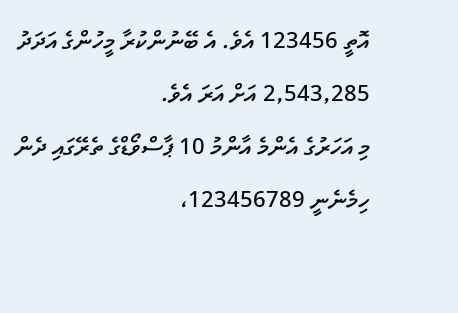އޮތީ 123456 އެވެ. އެ ބޭނުންކުރާ މީހުންގެ އަދަދު 2,543,285 އަށް އަރަ އެވެ.
މި އަހަރުގެ އެންމެ އާންމު 10 ޕާސްވޯޑްގެ ތެރޭގައި ދެން ހިމެނެނީ 123456789،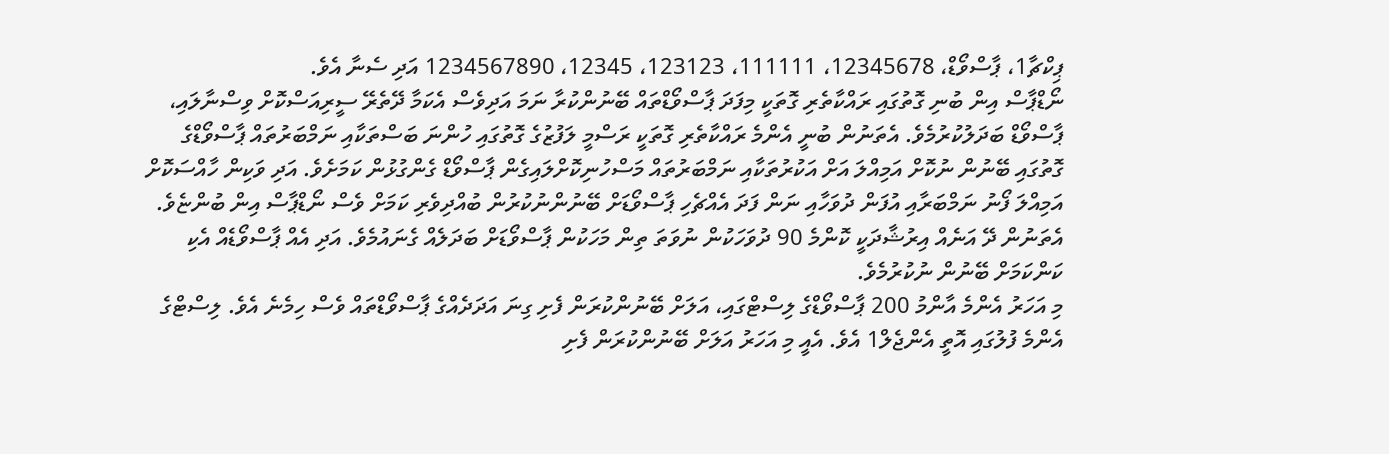ޕިކްޗާ1، ޕާސްވޯޑް، 12345678، 111111، 123123، 12345، 1234567890 އަދި ސެނާ އެވެ.
ނޯޑްޕާސް އިން ބުނި ގޮތުގައި ރައްކާތެރި ގޮތަކީ މިފަދަ ޕާސްވޯޑްތައް ބޭނުންކުރާ ނަމަ އަދިވެސް އެކަމާ ދޭތެރޭ ސީރިއަސްކޮށް ވިސްނާލައި، ޕާސްވޯޑް ބަދަލުކުރުމެވެ. އެތަނުން ބުނީ އެންމެ ރައްކާތެރި ގޮތަކީ ރަސްމީ ލަފުޒުގެ ގޮތުގައި ހުންނަ ބަސްތަކާއި ނަމްބަރުތައް ޕާސްވޯޑްގެ ގޮތުގައި ބޭނުން ނުކޮށް އަމިއްލަ އަށް އަކުރުތަކާއި ނަމްބަރުތައް މަސްހުނިކޮށްލައިގެން ޕާސްވޯޑް ގެންގުޅުން ކަމަށެވެ. އަދި ވަކިން ހާއްސަކޮށް އަމިއްލަ ފޯނު ނަމްބަރާއި އުފަން ދުވަހާއި ނަން ފަދަ އެއްޗެހި ޕާސްވޯޑަށް ބޭނުންނުކުރުން ބުއްދިވެރި ކަމަށް ވެސް ނޯޑްޕާސް އިން ބުންޏެވެ.
އެތަނުން ދޭ އަނެއް އިރުޝާދަކީ ކޮންމެ 90 ދުވަހަކުން ނުވަތަ ތިން މަހަކުން ޕާސްވޯޑަށް ބަދަލެއް ގެނައުމެވެ. އަދި އެއް ޕާސްވޯޑެއް އެކި ކަންކަމަށް ބޭނުން ނުކުރުމެވެ.
މި އަހަރު އެންމެ އާންމު 200 ޕާސްވޯޑްގެ ލިސްޓްގައި، އަލަށް ބޭނުންކުރަން ފެށި ގިނަ އަދަދެއްގެ ޕާސްވޯޑްތައް ވެސް ހިމެނެ އެވެ. ލިސްޓްގެ އެންމެ ފުލުގައި އޮތީ އެންޖެލް1 އެވެ. އެއީ މި އަހަރު އަލަށް ބޭނުންކުރަން ފެށި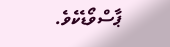ޕާސްވޯޑެކެވެ.